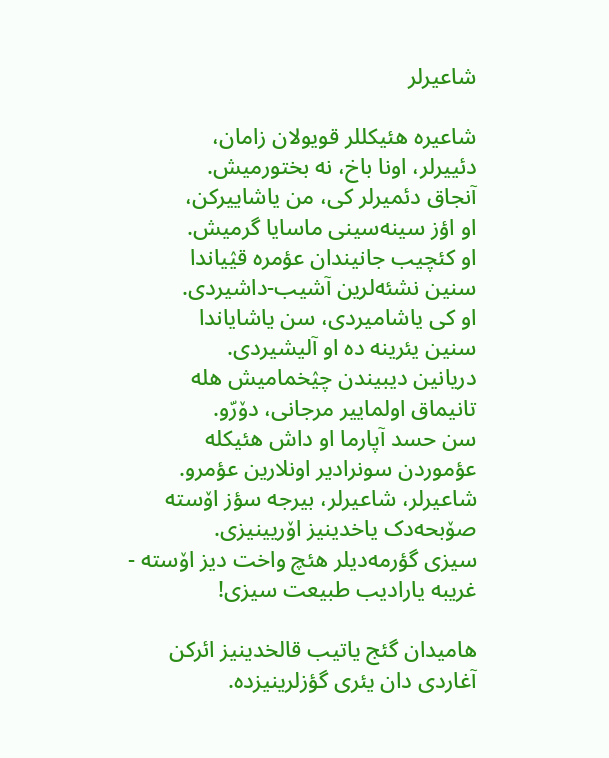شاعیرلر

شاعیره هئیکللر قویولان زامان،
دئییرلر، اونا باخ، نه بختورمیش.
آنجاق دئمیرلر کی، من یاشاییرکن،
او اؤز سینه‌سینی ماسایا گرمیش.
او کئچیب جانیندان عؤمره قؽیاندا
سنین نشئه‌لرین آشیب-داشیردی.
او کی یاشامیردی، سن یاشایاندا
سنین یئرینه ده او آلیشیردی.
دریانین دیبیندن چؽخمامیش هله
تانیماق اولماییر مرجانی، دۆرّو.
سن حسد آپارما او داش هئیکله
عؤموردن سونرادیر اونلارین عؤمرو.
شاعیرلر، شاعیرلر، بیرجه سؤز اۆسته
صۆبحه‌دک یاخدینیز اۆریینیزی.
سیزی گؤرمه‌دیلر هئچ واخت دیز اۆسته -
غریبه یارادیب طبیعت سیزی!

هامیدان گئج یاتیب قالخدینیز ائرکن
آغاردی دان یئری گؤزلرینیزده.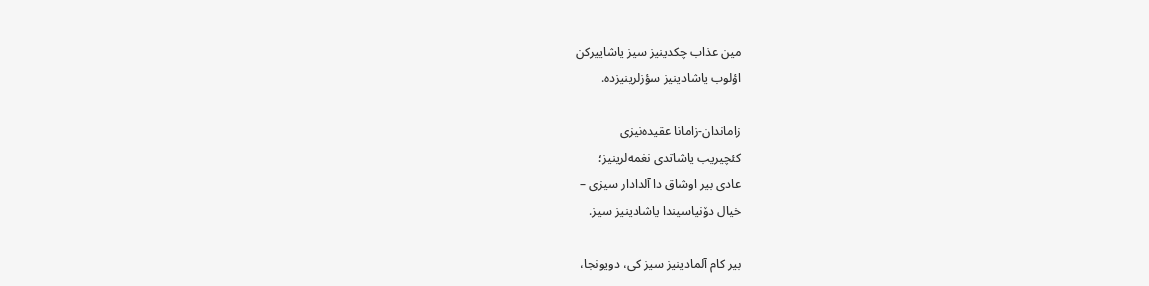مین عذاب چکدینیز سیز یاشاییرکن
اؤلوب یاشادینیز سؤزلرینیزده.

زاماندان-زامانا عقیده‌نیزی
کئچیریب یاشاتدی نغمه‌لرینیز؛
عادی بیر اوشاق دا آلدادار سیزی –
خیال دۆنیاسیندا یاشادینیز سیز.

بیر کام آلمادینیز سیز کی، دویونجا،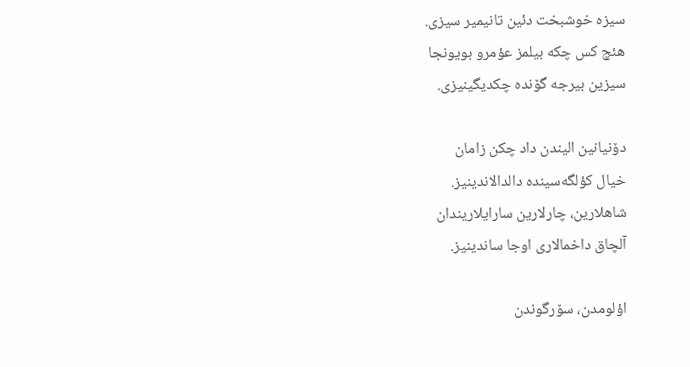سیزه خوشبخت دئین تانیمیر سیزی.
هئچ کس چکه بیلمز عؤمرو بویونجا
سیزین بیرجه گۆنده چکدیگینیزی.

دۆنیانین الیندن داد چکن زامان
خیال کؤلگه‌سینده دالدالاندینیز.
شاهلارین، چارلارین سارایلاریندان
آلچاق داخمالاری اوجا ساندینیز.

اؤلومدن، سۆرگوندن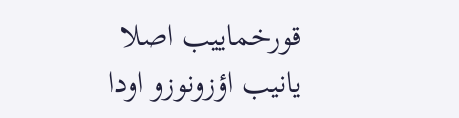قورخماییب اصلا
یانیب اؤزونوزو اودا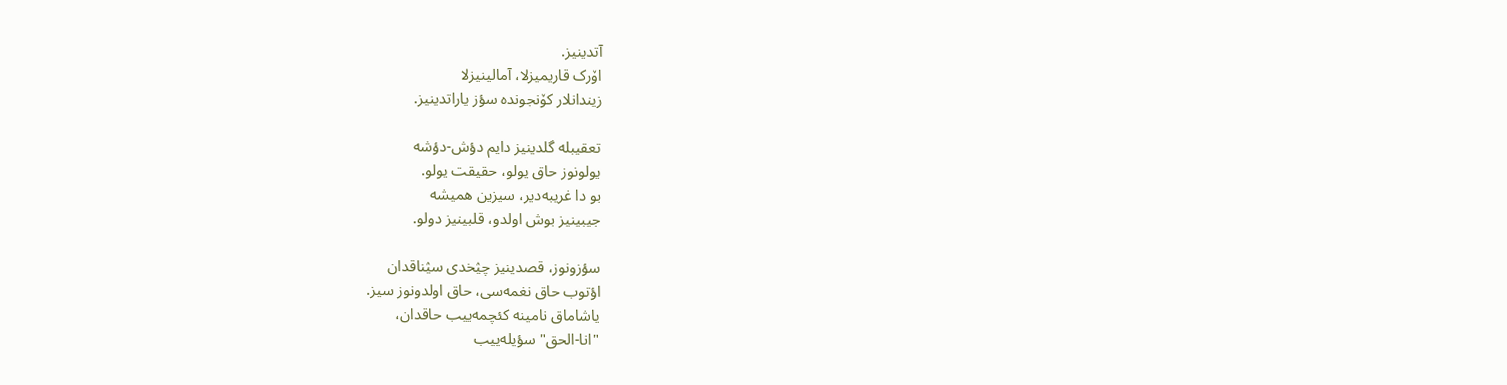آتدینیز.
اۆرک قاریمیزلا، آمالینیزلا
زیندانلار کۆنجونده سؤز یاراتدینیز.

تعقیبله گلدینیز دایم دؤش-دؤشه
یولونوز حاق یولو، حقیقت یولو.
بو دا غریبه‌دیر، سیزین همیشه
جیبینیز بوش اولدو، قلبینیز دولو.

سؤزونوز، قصدینیز چؽخدی سؽناقدان
اؤتوب حاق نغمه‌سی، حاق اولدونوز سیز.
یاشاماق نامینه کئچمه‌ییب حاقدان،
"انا-الحق" سؤیله‌ییب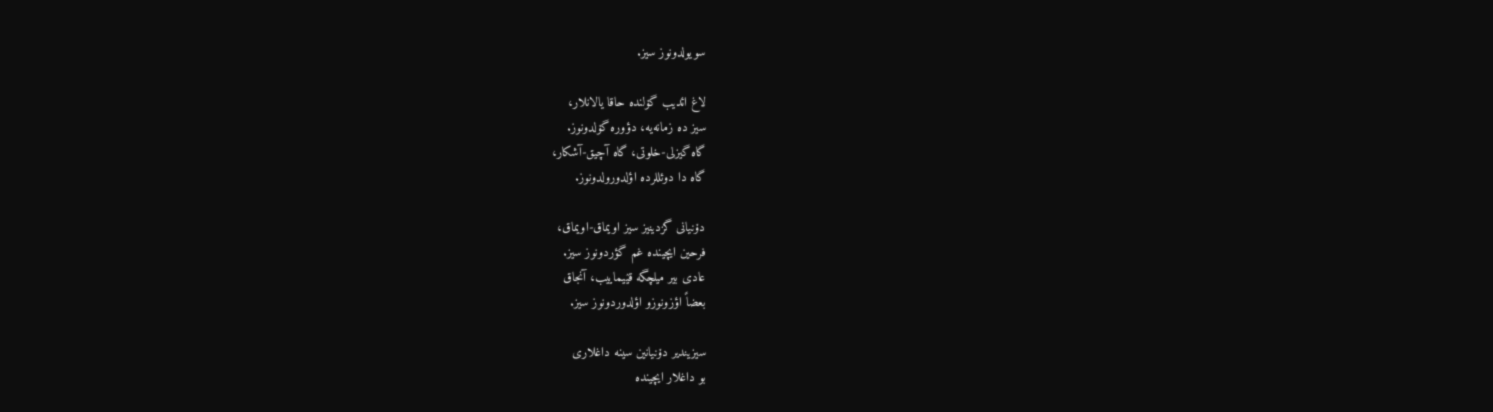سویولدونوز سیز.

لاغ ائدیب گۆلنده حاقا یالانلار،
سیز ده زمانه‌یه، دؤوره گۆلدونوز.
گاه گیزلی-خلوتی، گاه آچیق-آشکار،
گاه دا دوئللرده اؤلدورولدونوز.

دۆنیانی گزدینیز سیز اویماق-اویماق،
فرحین ایچینده غم گؤردونوز سیز.
عادی بیر میلچگه قؽیماییب، آنجاق
بعضاً اؤزونوزو اؤلدوردونوز سیز.

سیزیندیر دۆنیانین سینه داغلاری
بو داغلار ایچینده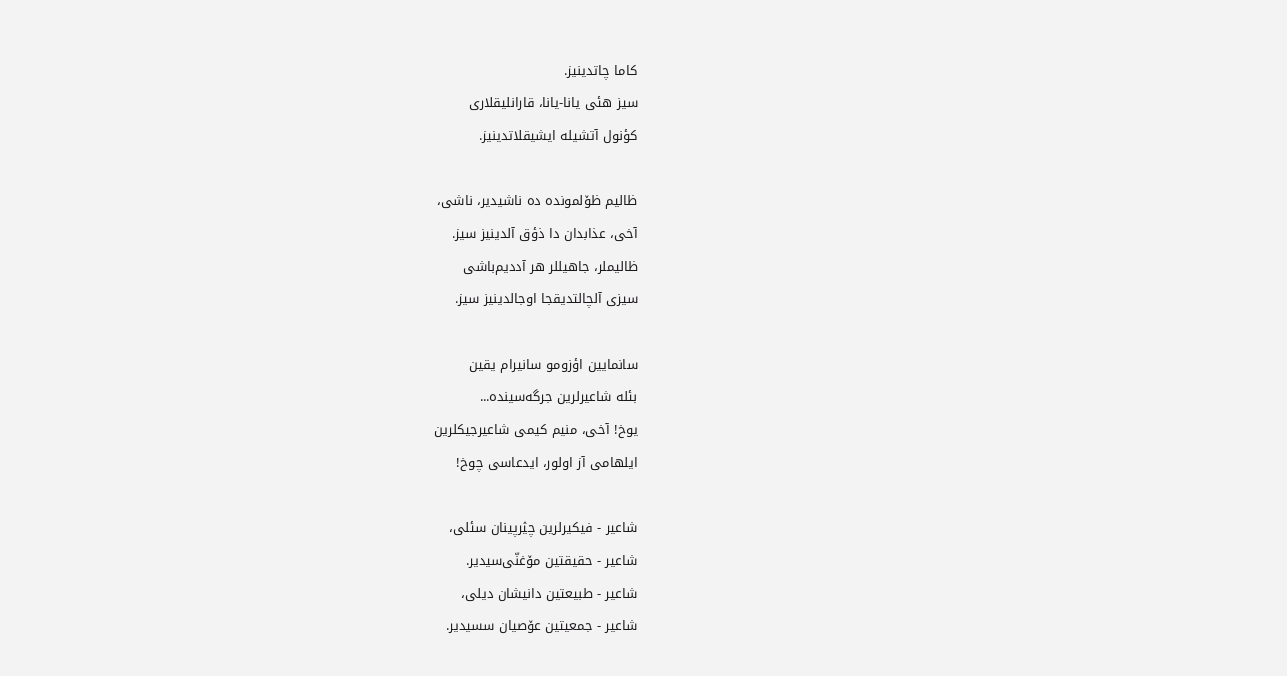کاما چاتدینیز.
سیز هئی یانا-یانا، قارانلیقلاری
کؤنول آتشیله ایشیقلاتدینیز.

ظالیم ظۆلمونده ده ناشیدیر، ناشی،
آخی، عذابدان دا ذؤق آلدینیز سیز.
ظالیملر، جاهیللر هر آددیم‌باشی
سیزی آلچالتدیقجا اوجالدینیز سیز.

سانمایین اؤزومو سانیرام یقین
بئله شاعیرلرین جرگه‌سینده...
یوخ! آخی، منیم کیمی شاعیرجیکلرین
ایلهامی آز اولور، ایدعاسی چوخ!

شاعیر - فیکیرلرین چؽرپینان سئلی،
شاعیر - حقیقتین مۆغنّی‌‌سیدیر.
شاعیر - طبیعتین دانیشان دیلی،
شاعیر - جمعیتین عۆصیان سسیدیر.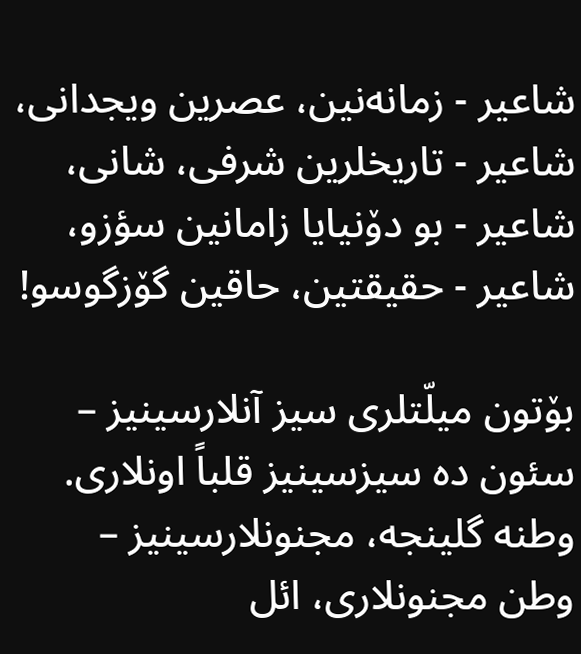شاعیر - زمانه‌نین، عصرین ویجدانی،
شاعیر - تاریخلرین شرفی، شانی،
شاعیر - بو دۆنیایا زامانین سؤزو،
شاعیر - حقیقتین، حاقین گۆزگوسو!

بۆتون میلّتلری سیز آنلارسینیز –
سئون ده سیزسینیز قلباً اونلاری.
وطنه گلینجه، مجنونلارسینیز –
وطن مجنونلاری، ائل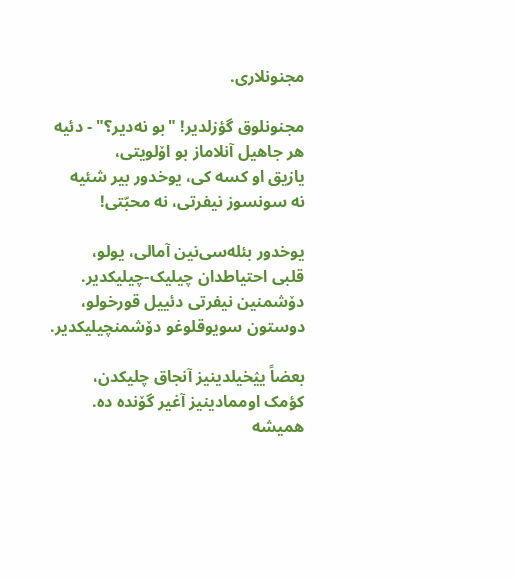مجنونلاری.

مجنونلوق گؤزلدیر! "بو نه‌دیر؟" - دئیه
هر جاهیل آنلاماز بو اۆلویتی،
یازیق او کسه کی، یوخدور بیر شئیه
نه سونسوز نیفرتی، نه محبّتی!

یوخدور بئله‌سی‌نین آمالی، یولو،
قلبی احتیاطدان چیلیک-چیلیکدیر.
دۆشمنین نیفرتی دئییل قورخولو،
دوستون سویوقلوغو دۆشمنچیلیکدیر.

بعضاً یؽخیلدینیز آنجاق چلیکدن،
کؤمک اوممادینیز آغیر گۆنده ده.
همیشه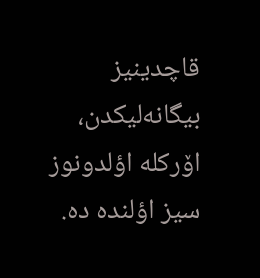قاچدینیز بیگانه‌لیکدن،
اۆرکله اؤلدونوز سیز اؤلنده ده.